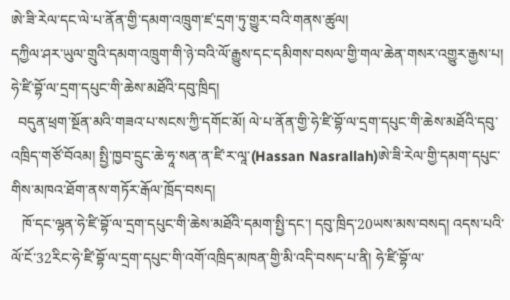ཨེ་ཟི་རེལ་དང་ལེ་པ་ནོན་གྱི་དམག་འཁྲུག་ཛ་དྲག་ཏུ་གྱུར་བའི་གནས་ཚུལ།
དཀྱིལ་ཤར་ཡུལ་གྲུའི་དམག་འཁྲུག་གི་ཉེ་བའི་ལོ་རྒྱུས་དང་དམིགས་བསལ་གྱི་གལ་ཆེན་གསར་འགྱུར་རྒྱས་པ།
ཧེ་ཛི་བྷོ་ལ་དྲག་དཔུང་གི་ཆེས་མཐོའི་དབུ་ཁྲིད།
  བདུན་ཕྲག་སྔོན་མའི་གཟའ་པ་སངས་ཀྱི་དགོང་མོ། ལེ་པ་ནོན་གྱི་ཧེ་ཛི་བྷོ་ལ་དྲག་དཔུང་གི་ཆེས་མཐོའི་དབུ་འཁྲིད་གཙོ་བོའམ། སྤྱི་ཁྱབ་དྲུང་ཆེ་ཧཱ་སན་ན་ཛི་ར་ལཱ་(Hassan Nasrallah)ཨེ་ཟི་རེལ་གྱི་དམག་དཔུང་གིས་མཁའ་ཐོག་ནས་གཏོར་རྒོལ་ཁྲོད་བསད།
   ཁོ་དང་ལྷན་ཧེ་ཛི་བྷོ་ལ་དྲག་དཔུང་གི་ཆེས་མཐོའི་དམག་སྤྱི་དང་། དབུ་ཁྲིད་20ཡས་མས་བསད། འདས་པའི་ལོ་ངོ་32རིང་ཧེ་ཛི་བྷོ་ལ་དྲག་དཔུང་གི་འགོ་འཁྲིད་མཁན་གྱི་མི་འདི་བསད་པ་ནི། ཧེ་ཛི་བྷོ་ལ་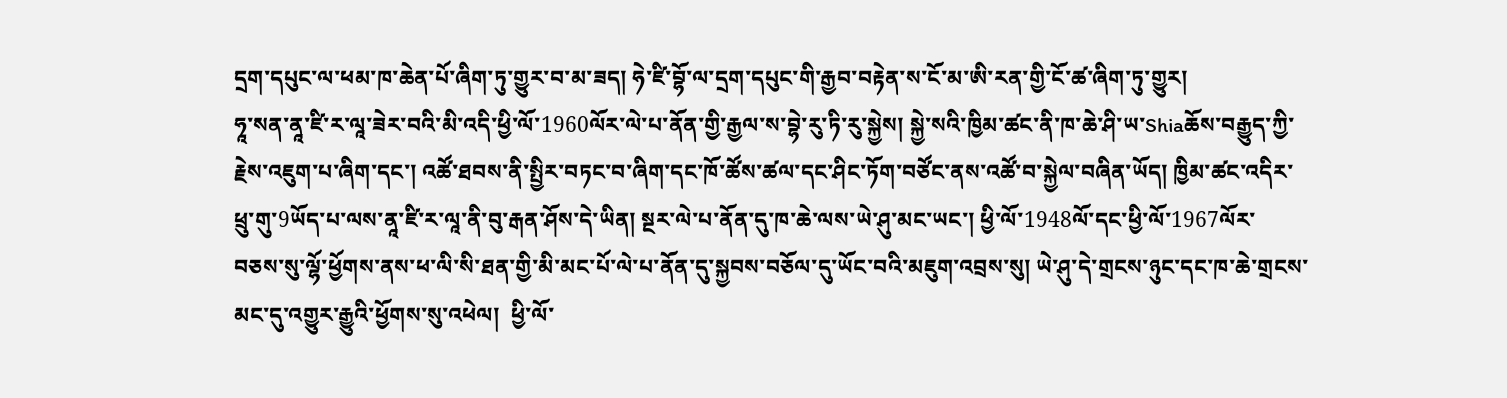དྲག་དཔུང་ལ་ཕམ་ཁ་ཆེན་པོ་ཞིག་ཏུ་གྱུར་བ་མ་ཟད། ཧེ་ཛི་བྷོ་ལ་དྲག་དཔུང་གི་རྒྱབ་བརྟེན་ས་ངོ་མ་ཨི་རན་གྱི་ངོ་ཚ་ཞིག་ཏུ་གྱུར།
ཧཱ་སན་ནཱ་ཛི་ར་ལཱ་ཟེར་བའི་མི་འདི་ཕྱི་ལོ་1960ལོར་ལེ་པ་ནོན་གྱི་རྒྱལ་ས་བྷེ་རུ་ཏི་རུ་སྐྱེས། སྐྱེ་སའི་ཁྱིམ་ཚང་ནི་ཁ་ཆེ་ཤི་ཡ་Shiaཆོས་བརྒྱུད་ཀྱི་རྗེས་འཇུག་པ་ཞིག་དང་། འཚོ་ཐབས་ནི་སྤྱིར་བཏང་བ་ཞིག་དང་ཁོ་ཚོས་ཚལ་དང་ཤིང་ཏོག་བཙོང་ནས་འཚོ་བ་སྐྱེལ་བཞིན་ཡོད། ཁྱིམ་ཚང་འདིར་ཕྲུ་གུ་9ཡོད་པ་ལས་ནཱ་ཛི་ར་ལཱ་ནི་བུ་རྒན་ཤོས་དེ་ཡིན། སྔར་ལེ་པ་ནོན་དུ་ཁ་ཆེ་ལས་ཡེ་ཤུ་མང་ཡང་། ཕྱི་ལོ་1948ལོ་དང་ཕྱི་ལོ་1967ལོར་བཅས་སུ་ལྷོ་ཕྱོགས་ནས་ཕ་ལི་སི་ཐན་གྱི་མི་མང་པོ་ལེ་པ་ནོན་དུ་སྐྱབས་བཅོལ་དུ་ཡོང་བའི་མཇུག་འབྲས་སུ། ཡེ་ཤུ་དེ་གྲངས་ཉུང་དང་ཁ་ཆེ་གྲངས་མང་དུ་འགྱུར་རྒྱུའི་ཕྱོགས་སུ་འཕེལ།  ཕྱི་ལོ་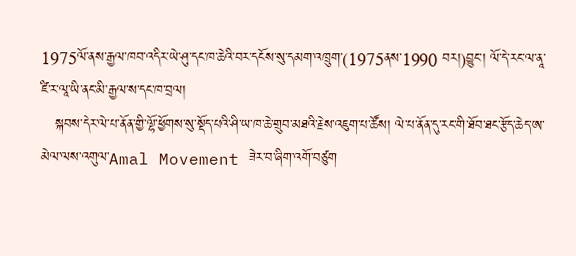1975ལོ་ནས་རྒྱལ་ཁབ་འདིར་ཡེ་ཤུ་དང་ཁ་ཆེའི་བར་དངོས་སུ་དམག་འཁྲུག་(1975ནས་1990 བར།)བྱུང་། ལོ་དེ་རང་ལ་ནཱ་ཛི་ར་ལཱ་ཡི་ནང་མི་རྒྱལ་ས་དང་ཁ་བྲལ།
   སྐབས་དེར་ལེ་པ་ནོན་གྱི་ལྷོ་ཕྱོགས་སུ་སྡོད་པའི་ཤི་ཡ་ཁ་ཆེ་གྲུབ་མཐའི་རྗེས་འཇུག་པ་ཚོས། ལེ་པ་ནོན་དུ་རང་གི་ཐོབ་ཐང་རྩོད་ཆེད་ཨ་མེལ་ལས་འགུལ་Amal Movement ཟེར་བ་ཞིག་འགོ་བཙུག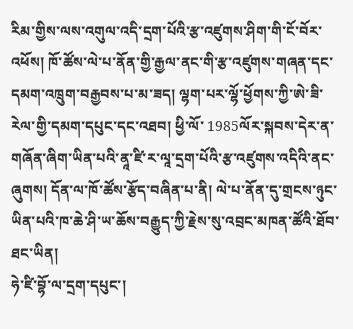རིམ་གྱིས་ལས་འགུལ་འདི་དྲག་པོའི་རྩ་འཛུགས་ཤིག་གི་ངོ་བོར་འཕོས། ཁོ་ཚོས་ལེ་པ་ནོན་གྱི་རྒྱལ་ནང་གི་རྩ་འཛུགས་གཞན་དང་དམག་འཁྲུག་བརྒྱབས་པ་མ་ཟད། ལྷག་པར་ལྷོ་ཕྱོགས་ཀྱི་ཨེ་ཟི་རེལ་གྱི་དམག་དཔུང་དང་འཐབ། ཕྱི་ལོ་ 1985ལོར་སྐབས་དེར་ན་གཞོན་ཞིག་ཡིན་པའི་ནཱ་ཛི་ར་ལཱ་དྲག་པོའི་རྩ་འཛུགས་འདིའི་ནང་ཞུགས། དོན་ལ་ཁོ་ཚོས་རྩོད་བཞིན་པ་ནི། ལེ་པ་ནོན་དུ་གྲངས་ཉུང་ཡིན་པའི་ཁ་ཆེ་ཤི་ཡ་ཆོས་བརྒྱུད་ཀྱི་རྗེས་སུ་འབྲང་མཁན་ཚོའི་ཐོབ་ཐང་ཡིན།
ཧེ་ཛི་བྷོ་ལ་དྲག་དཔུང་།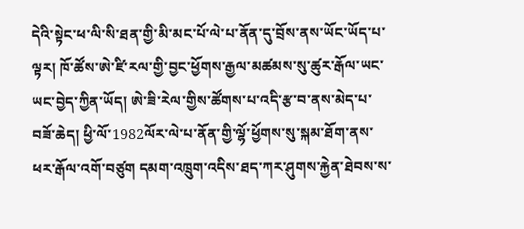དེའི་སྟེང་ཕ་ལི་སི་ཐན་གྱི་མི་མང་པོ་ལེ་པ་ནོན་དུ་བྲོས་ནས་ཡོང་ཡོད་པ་ལྟར། ཁོ་ཚོས་ཨེ་ཛི་རལ་གྱི་བྱང་ཕྱོགས་རྒྱལ་མཚམས་སུ་ཚུར་རྒོལ་ཡང་ཡང་བྱེད་ཀྱིན་ཡོད། ཨེ་ཟི་རེལ་གྱིས་ཚོགས་པ་འདི་རྩ་བ་ནས་མེད་པ་བཟོ་ཆེད། ཕྱི་ལོ་1982ལོར་ལེ་པ་ནོན་གྱི་ལྷོ་ཕྱོགས་སུ་སྐམ་ཐོག་ནས་ཕར་རྒོལ་འགོ་བཙུག དམག་འཁྲུག་འདིས་ཐད་ཀར་ཤུགས་རྐྱེན་ཐེབས་ས་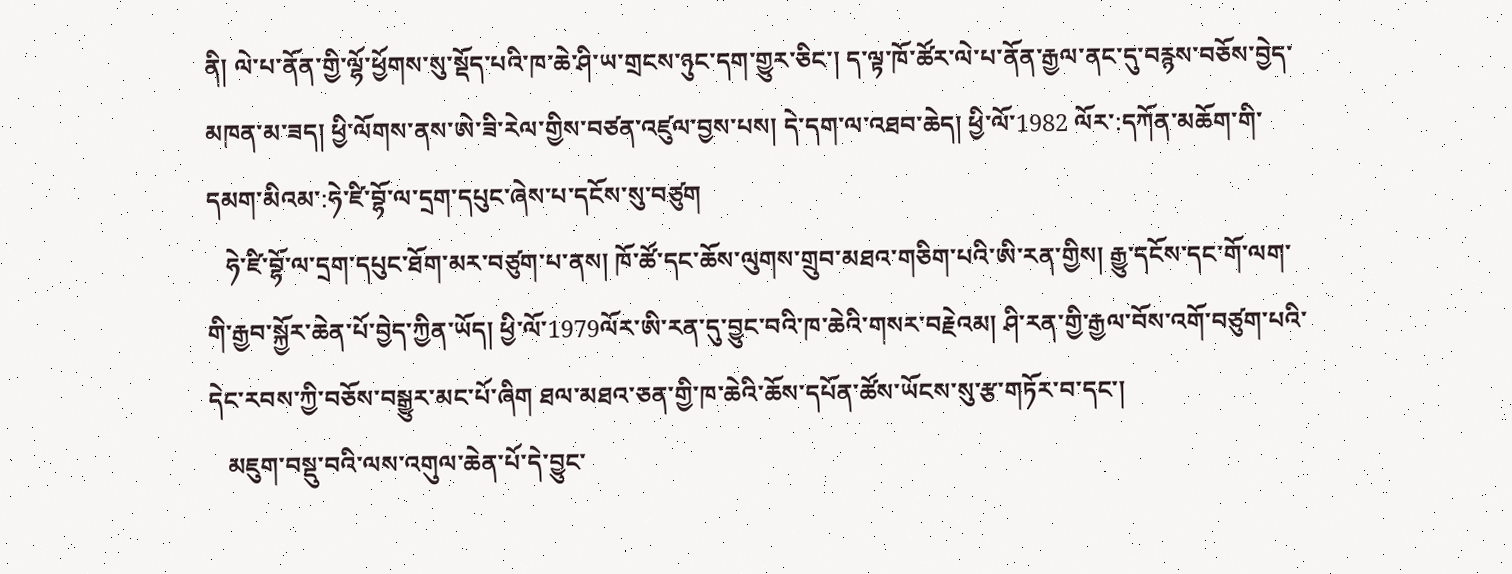ནི། ལེ་པ་ནོན་གྱི་ལྷོ་ཕྱོགས་སུ་སྡོད་པའི་ཁ་ཆེ་ཤི་ཡ་གྲངས་ཉུང་དག་གྱུར་ཅིང་། ད་ལྟ་ཁོ་ཚོར་ལེ་པ་ནོན་རྒྱལ་ནང་དུ་བརྙས་བཅོས་བྱེད་མཁན་མ་ཟད། ཕྱི་ལོགས་ནས་ཨེ་ཟི་རེལ་གྱིས་བཙན་འཛུལ་བྱས་པས། དེ་དག་ལ་འཐབ་ཆེད། ཕྱི་ལོ་1982 ལོར་:དཀོན་མཆོག་གི་དམག་མིའམ་:ཧེ་ཛི་བྷོ་ལ་དྲག་དཔུང་ཞེས་པ་དངོས་སུ་བཙུག
   ཧེ་ཛི་བྷོ་ལ་དྲག་དཔུང་ཐོག་མར་བཙུག་པ་ནས། ཁོ་ཚོ་དང་ཆོས་ལུགས་གྲུབ་མཐའ་གཅིག་པའི་ཨི་རན་གྱིས། རྒྱུ་དངོས་དང་གོ་ལག་གི་རྒྱབ་སྐྱོར་ཆེན་པོ་བྱེད་ཀྱིན་ཡོད། ཕྱི་ལོ་1979ལོར་ཨི་རན་དུ་བྱུང་བའི་ཁ་ཆེའི་གསར་བརྗེའམ། ཤི་རན་གྱི་རྒྱལ་བོས་འགོ་བཙུག་པའི་དེང་རབས་ཀྱི་བཅོས་བསྒྱུར་མང་པོ་ཞིག ཐལ་མཐའ་ཅན་གྱི་ཁ་ཆེའི་ཆོས་དཔོན་ཚོས་ཡོངས་སུ་རྩ་གཏོར་བ་དང་།
   མཇུག་བསྡུ་བའི་ལས་འགུལ་ཆེན་པོ་དེ་བྱུང་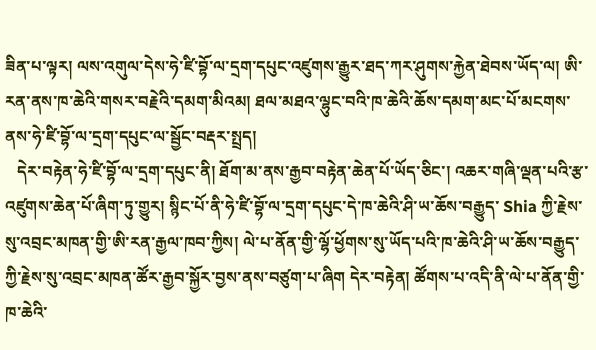ཟིན་པ་ལྟར། ལས་འགུལ་དེས་ཧེ་ཛི་བྷོ་ལ་དྲག་དཔུང་འཛུགས་རྒྱུར་ཐད་ཀར་ཤུགས་རྐྱེན་ཐེབས་ཡོད་ལ། ཨི་རན་ནས་ཁ་ཆེའི་གསར་བརྗེའི་དམག་མིའམ། ཐལ་མཐའ་ལྷུང་བའི་ཁ་ཆེའི་ཆོས་དམག་མང་པོ་མངགས་ནས་ཧེ་ཛི་བྷོ་ལ་དྲག་དཔུང་ལ་སྦྱོང་བརྡར་སྤྲད།
   དེར་བརྟེན་ཧེ་ཛི་བྷོ་ལ་དྲག་དཔུང་ནི། ཐོག་མ་ནས་རྒྱབ་བརྟེན་ཆེན་པོ་ཡོད་ཅིང་། འཆར་གཞི་ལྡན་པའི་རྩ་འཛུགས་ཆེན་པོ་ཞིག་ཏུ་གྱུར། སྙིང་པོ་ནི་ཧེ་ཛི་བྷོ་ལ་དྲག་དཔུང་དེ་ཁ་ཆེའི་ཤི་ཡ་ཆོས་བརྒྱུད་ Shia ཀྱི་རྗེས་སུ་འབྲང་མཁན་གྱི་ཨི་རན་རྒྱལ་ཁབ་ཀྱིས། ལེ་པ་ནོན་གྱི་ལྷོ་ཕྱོགས་སུ་ཡོད་པའི་ཁ་ཆེའི་ཤི་ཡ་ཆོས་བརྒྱུད་ཀྱི་རྗེས་སུ་འབྲང་མཁན་ཚོར་རྒྱབ་སྐྱོར་བྱས་ནས་བཙུག་པ་ཞིག དེར་བརྟེན། ཚོགས་པ་འདི་ནི་ལེ་པ་ནོན་གྱི་ཁ་ཆེའི་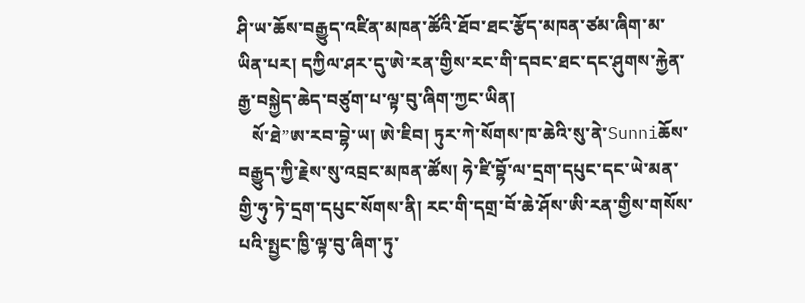ཤི་ཡ་ཆོས་བརྒྱུད་འཛིན་མཁན་ཚོའི་ཐོབ་ཐང་རྩོད་མཁན་ཙམ་ཞིག་མ་ཡིན་པར། དཀྱིལ་ཤར་དུ་ཨེ་རན་གྱིས་རང་གི་དབང་ཐང་དང་ཤུགས་རྐྱེན་རྒྱ་བསྐྱེད་ཆེད་བཙུག་པ་ལྟ་བུ་ཞིག་ཀྱང་ཡིན།
   སོ་ཐེ”ཨ་རབ་བྷེ་ཡ། ཨེ་ཇིབ། ཏུར་ཀེ་སོགས་ཁ་ཆེའི་སུ་ནེ་Sunniཆོས་བརྒྱུད་ཀྱི་རྗེས་སུ་འབྲང་མཁན་ཚོས། ཧེ་ཛི་བྷོ་ལ་དྲག་དཔུང་དང་ཡེ་མན་གྱི་ཧུ་ཏེ་དྲག་དཔུང་སོགས་ནི། རང་གི་དགྲ་བོ་ཆེ་ཤོས་ཨི་རན་གྱིས་གསོས་པའི་སྤྱང་ཁྱི་ལྟ་བུ་ཞིག་ཏུ་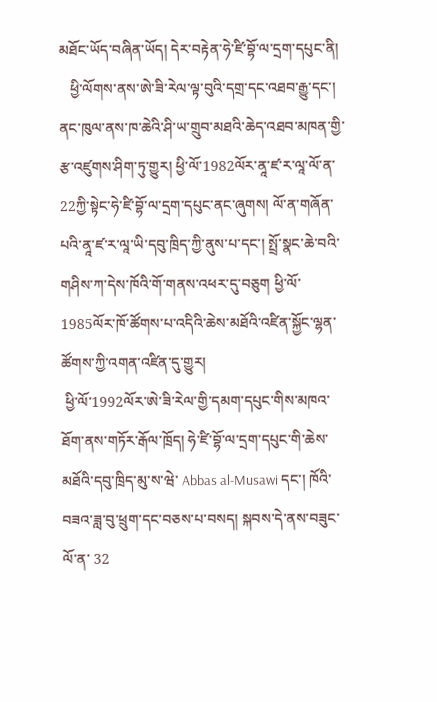མཐོང་ཡོད་བཞིན་ཡོད། དེར་བརྟེན་ཧེ་ཛི་བྷོ་ལ་དྲག་དཔུང་ནི།
   ཕྱི་ལོགས་ནས་ཨེ་ཟི་རེལ་ལྟ་བུའི་དགྲ་དང་འཐབ་རྒྱུ་དང་། ནང་ཁུལ་ནས་ཁ་ཆེའི་ཤི་ཡ་གྲུབ་མཐའི་ཆེད་འཐབ་མཁན་གྱི་རྩ་འཛུགས་ཤིག་ཏུ་གྱུར། ཕྱི་ལོ་1982ལོར་ནཱ་ཛ་ར་ལཱ་ལོ་ན་22ཀྱི་སྟེང་ཧེ་ཛི་བྷོ་ལ་དྲག་དཔུང་ནང་ཞུགས། ལོ་ན་གཞོན་པའི་ནཱ་ཛ་ར་ལཱ་ཡི་དབུ་ཁྲིད་ཀྱི་ནུས་པ་དང་། སྤྲོ་སྣང་ཆེ་བའི་གཤིས་ཀ་དེས་ཁོའི་གོ་གནས་འཕར་དུ་བཅུག ཕྱི་ལོ་1985ལོར་ཁོ་ཚོགས་པ་འདིའི་ཆེས་མཐོའི་འཛིན་སྐྱོང་ལྷན་ཚོགས་ཀྱི་འགན་འཛིན་དུ་གྱུར།
 ཕྱི་ལོ་1992ལོར་ཨེ་ཟི་རེལ་གྱི་དམག་དཔུང་གིས་མཁའ་ཐོག་ནས་གཏོར་རྒོལ་ཁྲོད། ཧེ་ཛི་བྷོ་ལ་དྲག་དཔུང་གི་ཆེས་མཐོའི་དབུ་ཁྲིད་མུ་ས་ཝེ་ Abbas al-Musawi དང་། ཁོའི་བཟའ་ཟླ་བུ་ཕྲུག་དང་བཅས་པ་བསད། སྐབས་དེ་ནས་བཟུང་ལོ་ན་ 32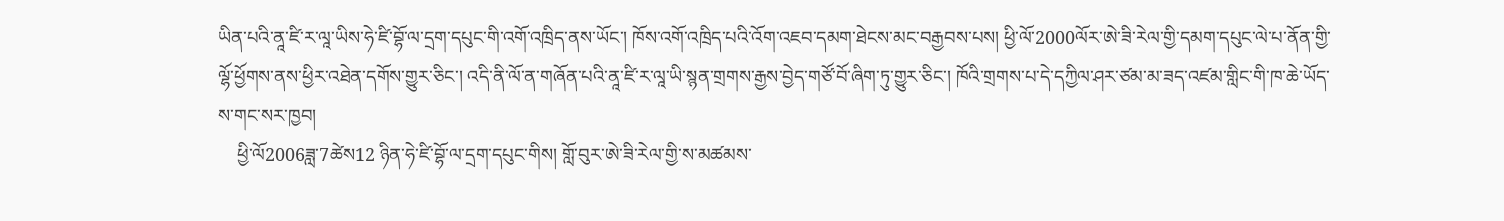ཡིན་པའི་ནཱ་ཛི་ར་ལཱ་ཡིས་ཧེ་ཛི་བྷོ་ལ་དྲག་དཔུང་གི་འགོ་འཁྲིད་ནས་ཡོང་། ཁོས་འགོ་འཁྲིད་པའི་འོག་འཇབ་དམག་ཐེངས་མང་བརྒྱབས་པས། ཕྱི་ལོ་2000ལོར་ཨེ་ཟི་རེལ་གྱི་དམག་དཔུང་ལེ་པ་ནོན་གྱི་ལྷོ་ཕྱོགས་ནས་ཕྱིར་འཐེན་དགོས་གྱུར་ཅིང་། འདི་ནི་ལོ་ན་གཞོན་པའི་ནཱ་ཛི་ར་ལཱ་ཡི་སྙན་གྲགས་རྒྱས་བྱེད་གཙོ་བོ་ཞིག་ཏུ་གྱུར་ཅིང་། ཁོའི་གྲགས་པ་དེ་དཀྱིལ་ཤར་ཙམ་མ་ཟད་འཛམ་གླིང་གི་ཁ་ཆེ་ཡོད་ས་གང་སར་ཁྱབ།
    ཕྱི་ལོ2006ཟླ་7ཚེས12 ཉིན་ཧེ་ཛི་བྷོ་ལ་དྲག་དཔུང་གིས། གློ་བུར་ཨེ་ཟི་རེལ་གྱི་ས་མཚམས་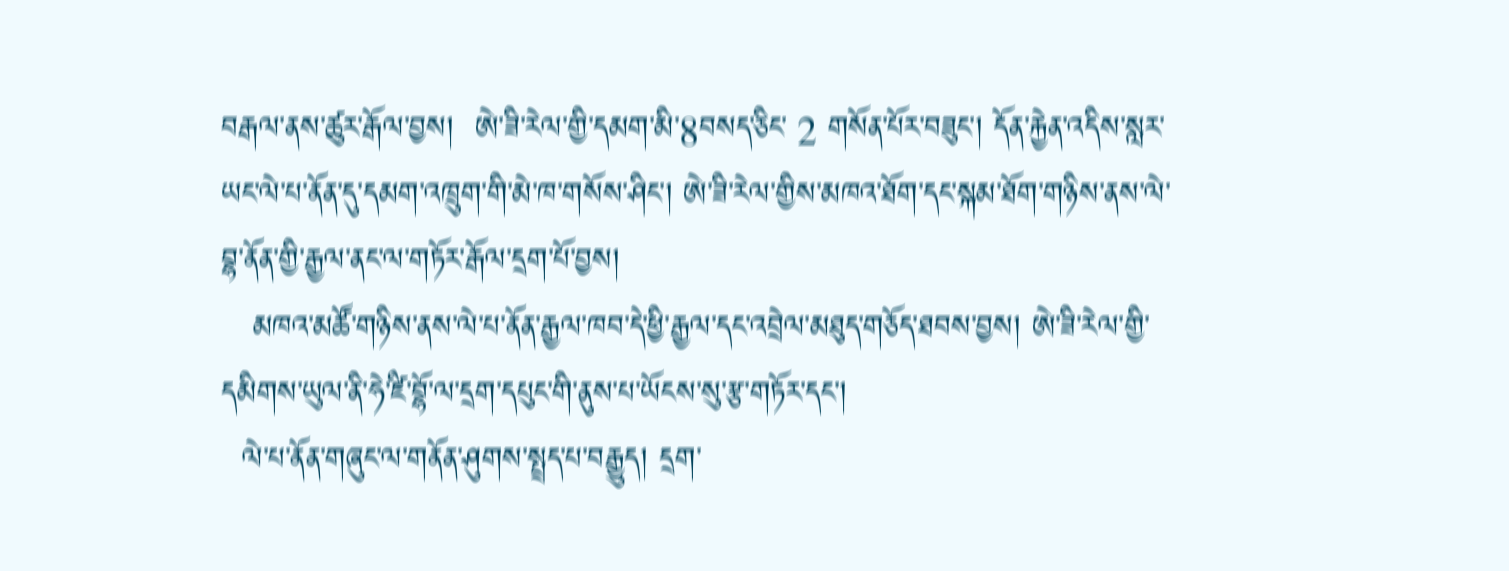བརྒལ་ནས་ཚུར་རྒོལ་བྱས།  ཨེ་ཟི་རེལ་གྱི་དམག་མི་8བསད་ཅིང་ 2 གསོན་པོར་བཟུང་། དོན་རྐྱེན་འདིས་སླར་ཡང་ལེ་པ་ནོན་དུ་དམག་འཁྲུག་གི་མེ་ཁ་གསོས་ཤིང་། ཨེ་ཟི་རེལ་གྱིས་མཁའ་ཐོག་དང་སྐམ་ཐོག་གཉིས་ནས་ལེ་བྷ་ནོན་གྱི་རྒྱལ་ནང་ལ་གཏོར་རྒོལ་དྲག་པོ་བྱས།
   མཁའ་མཚོ་གཉིས་ནས་ལེ་པ་ནོན་རྒྱལ་ཁབ་དེ་ཕྱི་རྒྱལ་དང་འབྲེལ་མཐུད་གཅོད་ཐབས་བྱས། ཨེ་ཟི་རེལ་གྱི་དམིགས་ཡུལ་ནི་ཧེ་ཛི་བྷོ་ལ་དྲག་དཔུང་གི་ནུས་པ་ཡོངས་སུ་རྩ་གཏོར་དང་།
  ལེ་པ་ནོན་གཞུང་ལ་གནོན་ཤུགས་སྤྲད་པ་བརྒྱུད། དྲག་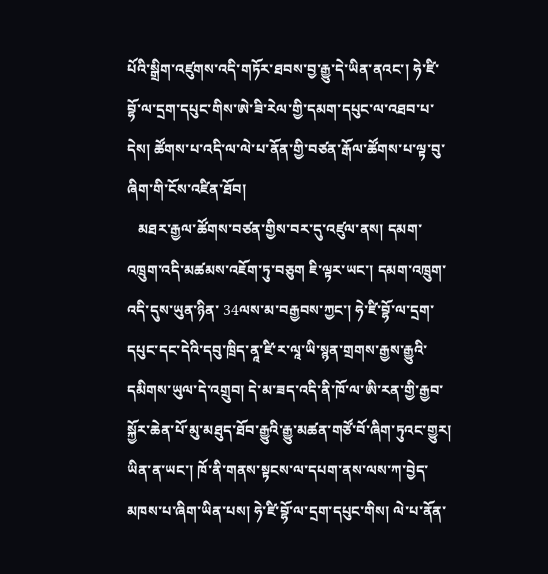པོའི་སྒྲིག་འཛུགས་འདི་གཏོར་ཐབས་བྱ་རྒྱུ་དེ་ཡིན་ནའང་། ཧེ་ཛི་བྷོ་ལ་དྲག་དཔུང་གིས་ཨེ་ཟི་རེལ་གྱི་དམག་དཔུང་ལ་འཐབ་པ་དེས། ཚོགས་པ་འདི་ལ་ལེ་པ་ནོན་གྱི་བཙན་རྒོལ་ཚོགས་པ་ལྟ་བུ་ཞིག་གི་ངོས་འཛིན་ཐོབ།
   མཐར་རྒྱལ་ཚོགས་བཙན་གྱིས་བར་དུ་འཛུལ་ནས། དམག་འཁྲུག་འདི་མཚམས་འཇོག་ཏུ་བཅུག ཇི་ལྟར་ཡང་། དམག་འཁྲུག་འདི་དུས་ཡུན་ཉིན་ 34ལས་མ་བརྒྱབས་ཀྱང་། ཧེ་ཛི་བྷོ་ལ་དྲག་དཔུང་དང་དེའི་དབུ་ཁྲིད་ནཱ་ཛི་ར་ལཱ་ཡི་སྙན་གྲགས་རྒྱས་རྒྱུའི་དམིགས་ཡུལ་དེ་འགྲུབ། དེ་མ་ཟད་འདི་ནི་ཁོ་ལ་ཨི་རན་གྱི་རྒྱབ་སྐྱོར་ཆེན་པོ་མུ་མཐུད་ཐོབ་རྒྱུའི་རྒྱུ་མཚན་གཙོ་བོ་ཞིག་ཏུའང་གྱུར།  ཡིན་ན་ཡང་། ཁོ་ནི་གནས་སྟངས་ལ་དཔག་ནས་ལས་ཀ་བྱེད་མཁས་པ་ཞིག་ཡིན་པས། ཧེ་ཛི་བྷོ་ལ་དྲག་དཔུང་གིས། ལེ་པ་ནོན་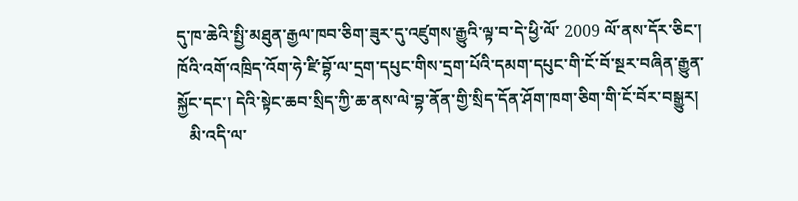དུ་ཁ་ཆེའི་སྤྱི་མཐུན་རྒྱལ་ཁབ་ཅིག་ཟུར་དུ་འཛུགས་རྒྱུའི་ལྟ་བ་དེ་ཕྱི་ལོ་ 2009 ལོ་ནས་དོར་ཅིང་། ཁོའི་འགོ་འཁྲིད་འོག་ཧེ་ཛི་བྷོ་ལ་དྲག་དཔུང་གིས་དྲག་པོའི་དམག་དཔུང་གི་ངོ་བོ་སྔར་བཞིན་རྒྱུན་སྐྱོང་དང་། དེའི་སྟེང་ཆབ་སྲིད་ཀྱི་ཆ་ནས་ལེ་བྷ་ནོན་གྱི་སྲིད་དོན་ཤོག་ཁག་ཅིག་གི་ངོ་བོར་བསྒྱུར།
   མི་འདི་ལ་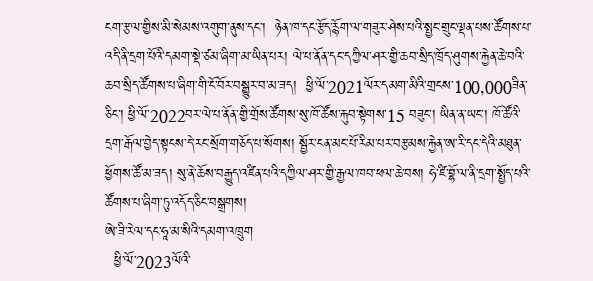ངག་རྩལ་གྱིས་མི་སེམས་འགུག་ནུས་དང་།  ཉེན་ཁ་དང་རྩོད་རྙོག་ལ་གཟུར་ཤེས་པའི་སྤྱང་གྲུང་ལྡན་པས་ཚོགས་པ་འདི་ནི་དྲག་པོའི་དམག་སྡེ་ཙམ་ཞིག་མ་ཡིན་པར། ལེ་པ་ནོན་དང་དཀྱིལ་ཤར་གྱི་ཆབ་སྲིད་ཁྲོད་ཤུགས་རྐྱེན་ཆེ་བའི་ཆབ་སྲིད་ཚོགས་པ་ཞིག་གི་ངོ་བོར་བསྒྱུར་བ་མ་ཟད།  ཕྱི་ལོ་2021ལོར་དམག་མིའི་གྲངས་100,000ཟིན་ཅིང་། ཕྱི་ལོ་2022བར་ལེ་པ་ནོན་གྱི་གྲོས་ཚོགས་སུ་ཁོ་ཚོས་རྐུབ་སྟེགས་15 བཟུང་། ཡིན་ན་ཡང་། ཁོ་ཚོའི་དྲག་རྒོལ་བྱེད་སྟངས་དེ་རང་སྲོག་གཅོད་པ་སོགས། སྦྱོར་ངན་མང་པོ་རིམ་པར་བརྩམས་རྐྱེན་ཨ་རི་དང་དེའི་མཐུན་ཕྱོགས་ཚོ་མ་ཟད། སུ་ནེ་ཆོས་བརྒྱུད་འཛིན་པའི་དཀྱིལ་ཤར་གྱི་རྒྱལ་ཁབ་ཕལ་ཆེ་བས། ཧེ་ཛི་བྷོ་ལ་ནི་དྲག་སྤྱོད་པའི་ཚོགས་པ་ཞིག་ཏུ་འདོད་ཅིང་བསྒྲགས།
ཨེ་ཟི་རེལ་དང་ཧཱ་མ་སིའི་དམག་འཁྲུག
  ཕྱི་ལོ་2023ལོའི་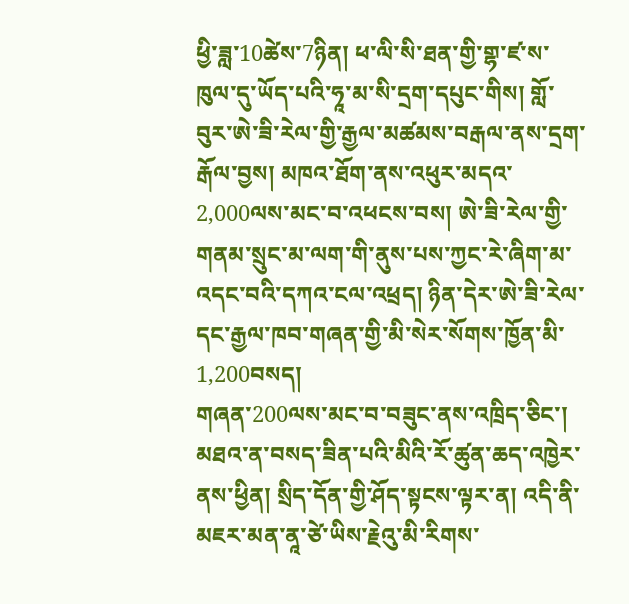ཕྱི་ཟླ་10ཚེས་7ཉིན། ཕ་ལི་སི་ཐན་གྱི་གྷ་ཛ་ས་ཁུལ་དུ་ཡོད་པའི་ཧཱ་མ་སི་དྲག་དཔུང་གིས། གློ་བུར་ཨེ་ཟི་རེལ་གྱི་རྒྱལ་མཚམས་བརྒལ་ནས་དྲག་རྒོལ་བྱས། མཁའ་ཐོག་ནས་འཕུར་མདའ་2,000ལས་མང་བ་འཕངས་བས། ཨེ་ཟི་རེལ་གྱི་གནམ་སྲུང་མ་ལག་གི་ནུས་པས་ཀྱང་རེ་ཞིག་མ་འདང་བའི་དཀའ་ངལ་འཕྲད། ཉིན་དེར་ཨེ་ཟི་རེལ་དང་རྒྱལ་ཁབ་གཞན་གྱི་མི་སེར་སོགས་ཁྱོན་མི་1,200བསད།
གཞན་200ལས་མང་བ་བཟུང་ནས་འཁྲིད་ཅིང་། མཐའ་ན་བསད་ཟིན་པའི་མིའི་རོ་ཚུན་ཆད་འཁྱེར་ནས་ཕྱིན། སྲིད་དོན་གྱི་ཤོད་སྟངས་ལྟར་ན། འདི་ནི་མཇར་མན་ནཱ་ཙེ་ཡིས་རྗེའུ་མི་རིགས་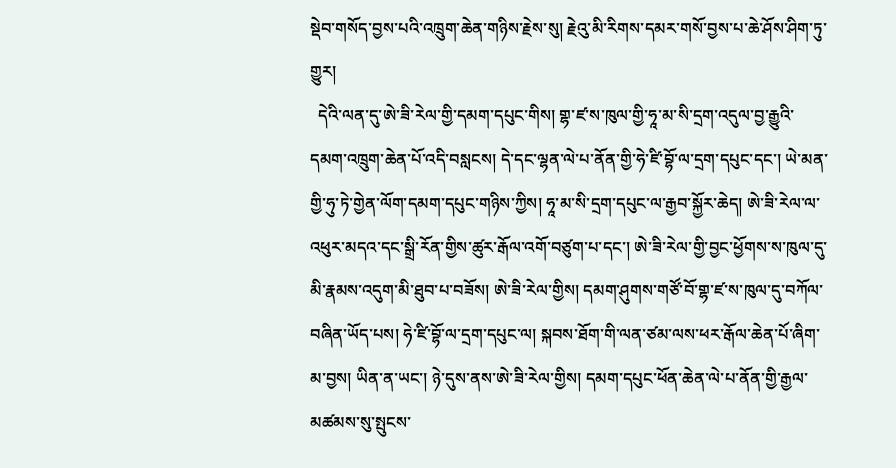སྡེབ་གསོད་བྱས་པའི་འཁྲུག་ཆེན་གཉིས་རྗེས་སུ། རྗེའུ་མི་རིགས་དམར་གསོ་བྱས་པ་ཆེ་ཤོས་ཤིག་ཏུ་གྱུར།
  དེའི་ལན་དུ་ཨེ་ཟི་རེལ་གྱི་དམག་དཔུང་གིས། གྷ་ཛ་ས་ཁུལ་གྱི་ཧཱ་མ་སི་དྲག་འདུལ་བྱ་རྒྱུའི་དམག་འཁྲུག་ཆེན་པོ་འདི་བསླངས། དེ་དང་ལྷན་ལེ་པ་ནོན་གྱི་ཧེ་ཛི་བྷོ་ལ་དྲག་དཔུང་དང་། ཡེ་མན་གྱི་ཧུ་ཏེ་གྱེན་ལོག་དམག་དཔུང་གཉིས་ཀྱིས། ཧཱ་མ་སི་དྲག་དཔུང་ལ་རྒྱབ་སྐྱོར་ཆེད། ཨེ་ཟི་རེལ་ལ་འཕུར་མདའ་དང་སྒྲི་རོན་གྱིས་ཚུར་རྒོལ་འགོ་བཙུག་པ་དང་། ཨེ་ཟི་རེལ་གྱི་བྱང་ཕྱོགས་ས་ཁུལ་དུ་མི་རྣམས་འདུག་མི་ཐུབ་པ་བཟོས། ཨེ་ཟི་རེལ་གྱིས། དམག་ཤུགས་གཙོ་བོ་གྷ་ཛ་ས་ཁུལ་དུ་བཀོལ་བཞིན་ཡོད་པས། ཧེ་ཛི་བྷོ་ལ་དྲག་དཔུང་ལ། སྐབས་ཐོག་གི་ལན་ཙམ་ལས་ཕར་རྒོལ་ཆེན་པོ་ཞིག་མ་བྱས། ཡིན་ན་ཡང་། ཉེ་དུས་ནས་ཨེ་ཟི་རེལ་གྱིས། དམག་དཔུང་ཕོན་ཆེན་ལེ་པ་ནོན་གྱི་རྒྱལ་མཚམས་སུ་སྤུངས་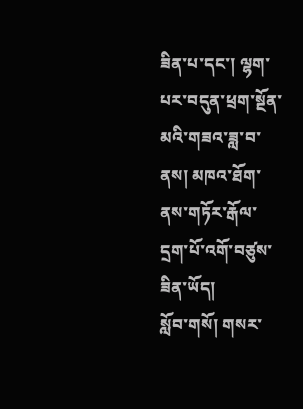ཟིན་པ་དང་། ལྷག་པར་བདུན་ཕྲག་སྔོན་མའི་གཟའ་ཟླ་བ་ནས། མཁའ་ཐོག་ནས་གཏོར་རྒོལ་དྲག་པོ་འགོ་བཙུས་ཟིན་ཡོད།
སློབ་གསོ། གསར་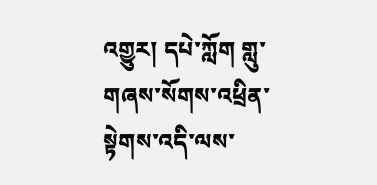འགྱུར། དཔེ་ཀློག གླུ་གཞས་སོགས་འཕྲིན་སྟེགས་འདི་ལས་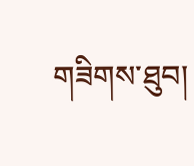གཟིགས་ཐུབ།